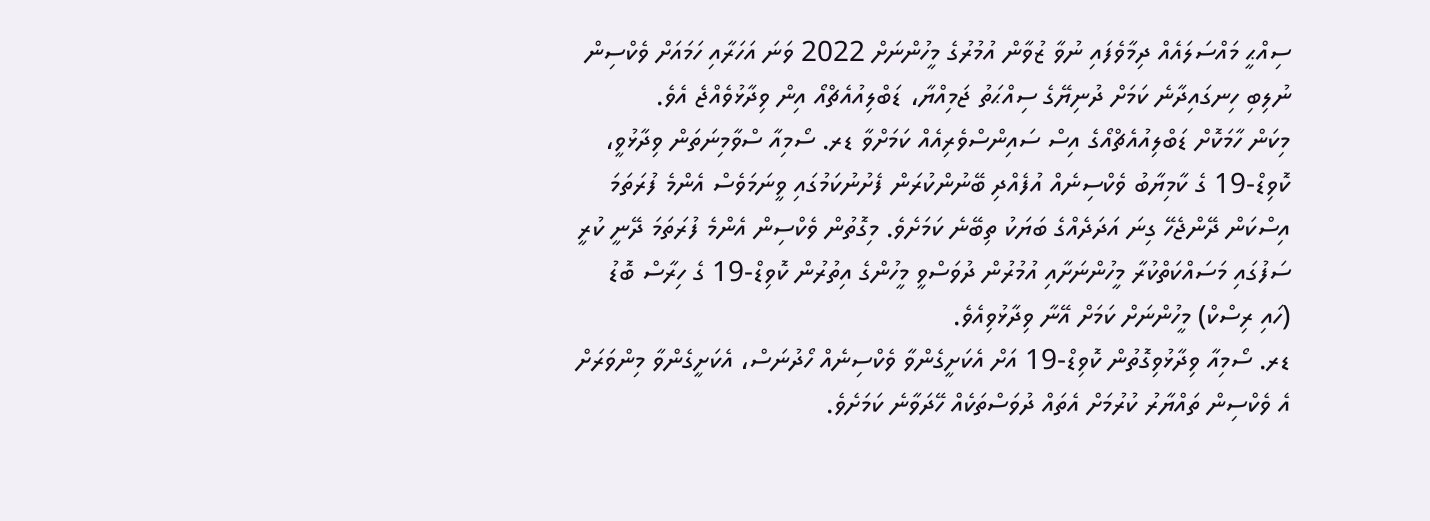ސިއްޙީ މައްސަލައެއް ދިމާވެފައި ނުވާ ޒުވާން އުމުރުގެ މީހުންނަށް 2022 ވަނަ އަހަރާއި ހަމައަށް ވެކްސިން ނުލިބި ހިނގައިދާނެ ކަމަށް ދުނިޔޭގެ ސިއްޙަތު ޖަމިއްޔާ، ޑަބްލިއުއެޗްއޯ އިން ވިދާޅުވެއްޖެ އެވެ.
މިކަން ހާމަކޮށް ޑަބްލިއުއެޗްއޯގެ އިސް ސައިންސްވެރިއެއް ކަމަށްވާ ޑރ. ސޯމިއާ ސްވާމިނަތަން ވިދާޅުވީ، ކޮވިޑް-19 ގެ ކާމިޔާބު ވެކްސިނެއް އުފެއްދި ބޭނުންކުރަން ފެށުނުކަމުގައި ވީނަމަވެސް އެންމެ ފުރަތަމަ އިސްކަން ދޭންޖެހޭ ގިނަ އަދަދެއްގެ ބަޔަކު ތިބޭނެ ކަމަށެވެ. މިގޮތުން ވެކްސިން އެންމެ ފުރަތަމަ ދޭނީ ކުރީ ސަފުގައި މަސައްކަތްކުރާ މީހުންނަށާއި އުމުރުން ދުވަސްވީ މީހުންގެ އިތުރުން ކޮވިޑް-19 ގެ ހިރާސް ބޮޑު (ހައި ރިސްކް) މީހުންނަށް ކަމަށް އޭނާ ވިދާޅުވިއެވެ.
ޑރ. ސޯމިއާ ވިދާޅުވިގޮތުން ކޮވިޑް-19 އަށް އެކަށީގެންވާ ވެކްސިނެއް ހޯދުނަސް، އެކަށީގެންވާ މިންވަރަށް އެ ވެކްސިން ތައްޔާރު ކުރުމަށް އެތައް ދުވަސްތަކެއް ހޭދަވާނެ ކަމަށެވެ.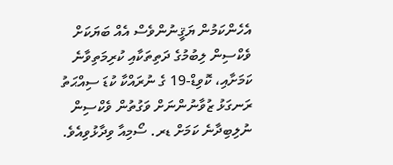އެހެންކަމުން ޔަޤީނުންވެސް އެއް ބަޔަކަށް ވެކްސިން ލިބުމުގެ ދަތިތަކާއި ކުރިމަތިވާނެ ކަމަށާއި، ކޮވިޑް-19 ގެ ނުރައްކާ ކުޑަ ސިއްޙަތު ރަނގަޅު ޒުވާނުންނަށް ވަގުތުން ވެކްސިން ނުލިބިދާނެ ކަމަށް ޑރ. ސޯމިއާ ވިދާޅުވިއެވެ.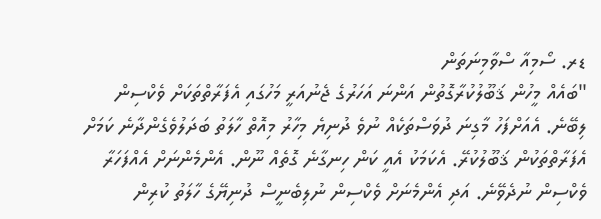ޑރ. ސޯމިއާ ސްވާމިނަތަން
"ބައެއް މީހުން ޤަބޫލުކުރާގޮތުން އަންނަ އަހަރުގެ ޖެނުއަރީ މަހުގައި އެފަރާތްތަކަށް ވެކްސިން ލިބޭނެ. އެއަށްފަހު މާގިނަ ދުވަސްތަކެއް ނުވެ ދުނިޔެ މިހާރު މިއޮތް ހާލަތު ބަދަލުވެގެންދާނެ ކަމަށް އެފަރާތްތަކުން ޤަބޫލުކުރޭ. އެކަމަކު އެއީ ކަން ހިނގާނެ ގޮތެއް ނޫން. އެންމެންނަށް އެއްފަހަރާ ވެކްސިން ނުދެވޭނެ. އަދި އެންމެނަށް ވެކްސިން ނުލިބެނީސް ދުނިޔޭގެ ހާލަތު ކުރިން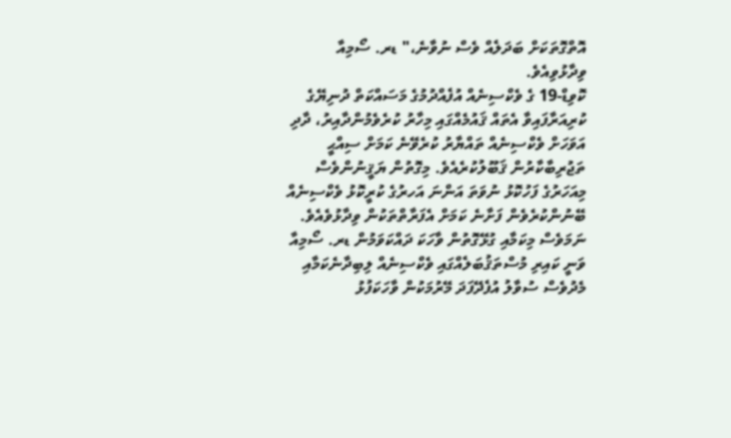އޮތްގޮތަކަށް ބަދަލެއް ވެސް ނުވާނެ،" ޑރ. ސޯމިއާ ވިދާޅުވިއެވެ.
ކޮވިޑް-19 ގެ ވެކްސިނެއް އުފެއްދުމުގެ މަސައްކަތް ދުނިޔޭގެ ކުރިއަރާފައިވާ އެތައް ޤައުމެއްގައި މިހާރު ކުރެވެމުންދާއިރު، ދާދި އަވަހަށް ވެކްސިނެއް ތައްޔާރު ކުރެވޭނެ ކަމަށް ސިއްޙީ ތަޖުރިބާކާރުން ޤަބޫލުކުރެއެވެ. މިގޮތުން ޔަޤީނުންވެސް މިއަހަރުގެ ފަހުކޮޅު ނުވަތަ އަންނަ އަހރުގެ ކުރީކޮޅު ވެކްސިނެއް ބޭނުންކުރެވެން ފަށާނެ ކަމަށް އެފަރާތްތަކުން ވިދާޅުވެއެވެ.
ނަމަވެސް މިކަމާއި ގުޅޭގޮތުން ވާހަކަ ދައްކަވަމުން ޑރ. ސޯމިއާ ވަނީ ކައިރި މުސްތަޤުބަލެއްގައި ވެކްސިނެއް ލިބިދާނެކަމާއި މެދުވެސް ސުވާލު އުފެދޭފަދަ މޭރުމަކުން ވާހަކަފުޅު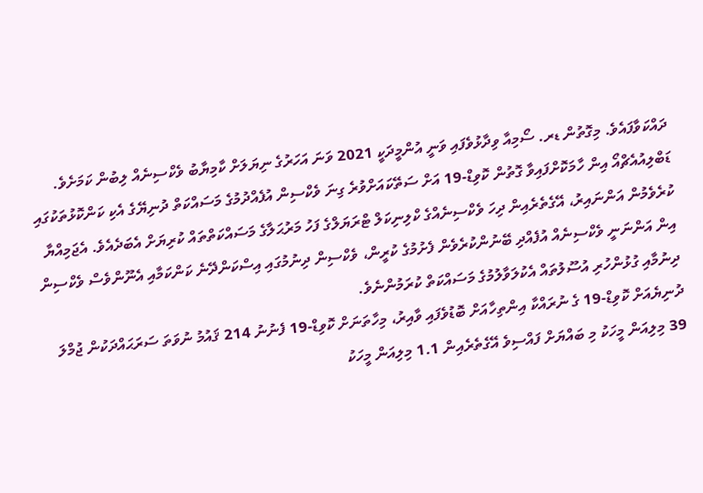ދައްކަވާފައެވެ. މިގޮތުން ޑރ. ސޯމިއާ ވިދާޅުވެފައި ވަނީ އުންމީދަކީ 2021 ވަނަ އަހަރުގެ ނިޔަލަށް ކާމިޔާބު ވެކްސިނެއް ލިބުން ކަމަށެވެ.
ޑަބްލިއުއެޗްއޯ އިން ހާމަކޮށްފައިވާ ގޮތުން ކޮވިޑް-19 އަށް ސަތޭކައަށްވުރެ ގިނަ ވެކްސިން އުފެއްދުމުގެ މަސައްކަތް ދުނިޔޭގެ އެކި ކަންކޮޅުތަކުގައި ކުރެވެމުން އަންނައިރު، އޭގެތެރެއިން ދިހަ ވެކްސިނެއްގެ ކްލިނިކަލް ޓްރަޔަލްގެ ފަހު މަރުޙަލާގެ މަސައްކަތްތައް ކުރިޔަށް އެބަދެއެވެ. އެޖަމިއްޔާ އިން އަންނަނީ ވެކްސިނެއް އުފެއްދި ބޭނުންކުރެވެން ފެށުމުގެ ކުރީން، ވެކްސިން ދިނުމުގައި އިސްކަންދޭނެ ކަންކަމާއި އެނޫންވެސް ވެކްސިން ދިނުމާއި ގުޅުންހުރި އުސޫލުތައް އެކުލަވާލުމުގެ މަސައްކަތް ކުރަމުންނެވެ.
ދުނިޔެއަށް ކޮވިޑް-19 ގެ ނުރައްކާ އިންތިހާއަށް ބޮޑުވެފައި ވާއިރު، މިހާތަނަށް ކޮވިޑް-19 ފެނުނު 214 ޤައުމު ނުވަތަ ސަރަޙައްދަކުން ޖުމްލަ 39 މިލިއަން މީހަކު މި ބައްޔަށް ފައްސިވެ އޭގެތެރެއިން 1.1 މިލިއަން މީހަކު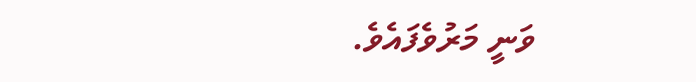ވަނީ މަރުވެފައެވެ.